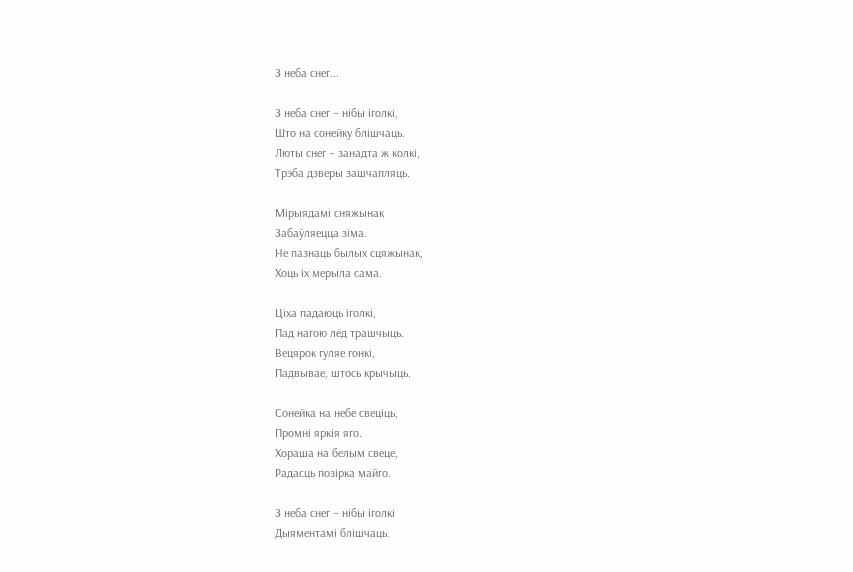З неба снег...

З неба снег – нібы іголкі,
Што на сонейку блішчаць.
Люты снег – занадта ж колкі,
Трэба дзверы зашчапляць.

Мірыядамі сняжынак
Забаўляецца зіма.
Не пазнаць былых сцяжынак,
Хоць іх мерыла сама.

Ціха падаюць іголкі,
Пад нагою лёд трашчыць.
Вецярок гуляе гонкі,
Падвывае, штось крычыць.

Сонейка на небе свеціць,
Промні яркія яго.
Хораша на белым свеце,
Радасць позірка майго.

З неба снег – нібы іголкі
Дыяментамі блішчаць.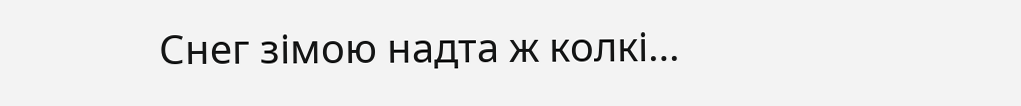Снег зімою надта ж колкі…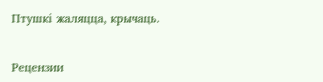Птушкі жаляцца, крычаць.


Рецензии